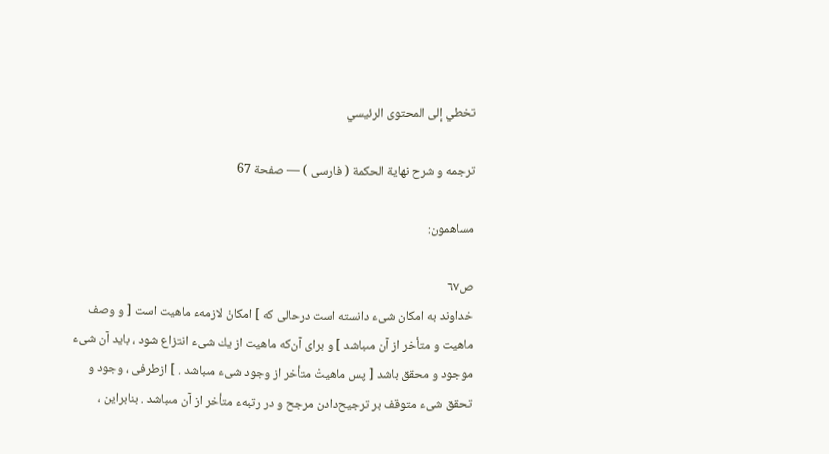تخطي إلى المحتوى الرئيسي

ترجمه و شرح نهاية الحكمة ( فارسى ) — صفحة 67

مساهمون:

ص٦٧
خداوند به امكان شىء دانسته است درحالى كه ] امكانْ لازمهء ماهيت است [ و وصف ماهيت و متأخر از آن مىباشد ] و براى آن‌كه ماهيت از يك شىء انتزاع شود ، بايد آن شىء موجود و محقق باشد [ پس ماهيتْ متأخر از وجود شىء مىباشد . ] ازطرفى ، وجود و تحقق شىء متوقف بر ترجيح‌دادن مرجح و در رتبهء متأخر از آن مىباشد . بنابراين ،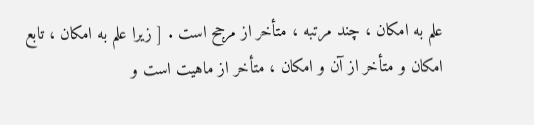علم به امكان ، چند مرتبه ، متأخر از مرجح است . [ زيرا علم به امكان ، تابع امكان و متأخر از آن و امكان ، متأخر از ماهيت است و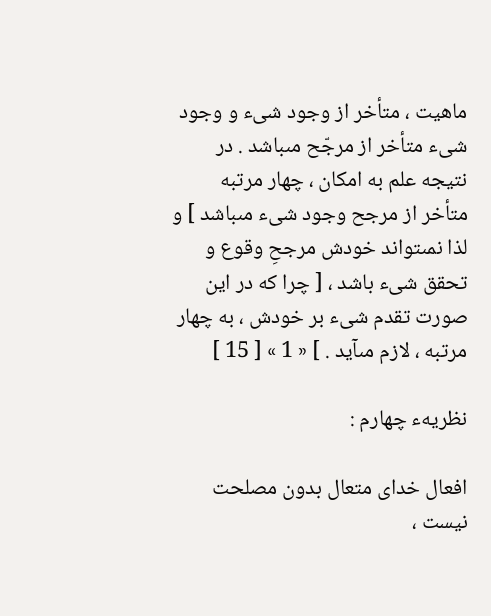ماهيت ، متأخر از وجود شىء و وجود شىء متأخر از مرجّح مىباشد . در نتيجه علم به امكان ، چهار مرتبه متأخر از مرجح وجود شىء مىباشد ] و لذا نمىتواند خودش مرجحِ وقوع و تحقق شىء باشد ، [ چرا كه در اين صورت تقدم شىء بر خودش ، به چهار مرتبه ، لازم مىآيد . ] « 1 » [ 15 ]

نظريهء چهارم :

افعال خداى متعال بدون مصلحت نيست ،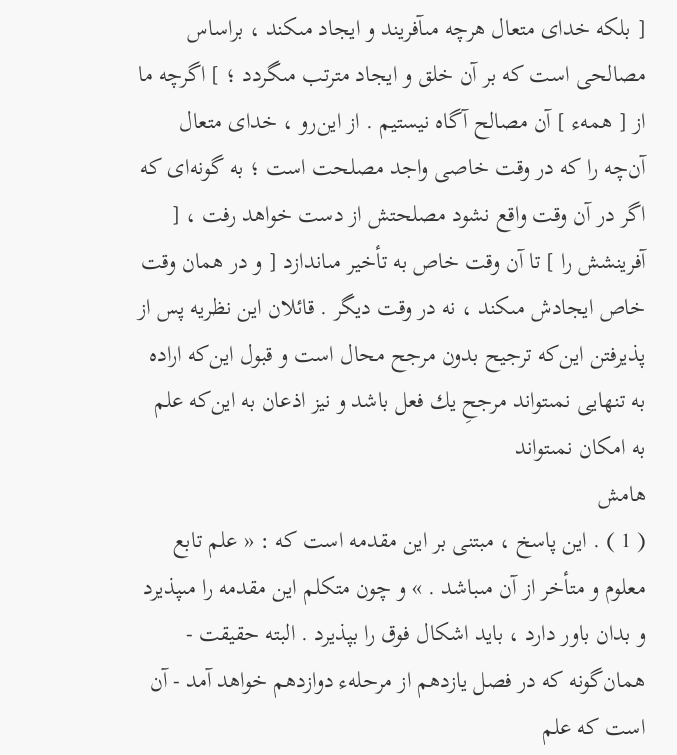[ بلكه خداى متعال هرچه مىآفريند و ايجاد مىكند ، براساس مصالحى است كه بر آن خلق و ايجاد مترتب مىگردد ؛ ] اگرچه ما از [ همهء ] آن مصالح آگاه نيستيم . از اين‌رو ، خداى متعال آن‌چه را كه در وقت خاصى واجد مصلحت است ؛ به گونه‌اى كه اگر در آن وقت واقع نشود مصلحتش از دست خواهد رفت ، [ آفرينشش را ] تا آن وقت خاص به تأخير مىاندازد [ و در همان وقت خاص ايجادش مىكند ، نه در وقت ديگر . قائلان اين نظريه پس از پذيرفتن اين‌كه ترجيح بدون مرجح محال است و قبول اين‌كه اراده به تنهايى نمىتواند مرجحِ يك فعل باشد و نيز اذعان به اين‌كه علم به امكان نمىتواند
هامش
( 1 ) . اين پاسخ ، مبتنى بر اين مقدمه است كه : « علم تابع معلوم و متأخر از آن مىباشد . » و چون متكلم اين مقدمه را مىپذيرد و بدان باور دارد ، بايد اشكال فوق را بپذيرد . البته حقيقت - همان‌گونه كه در فصل يازدهم از مرحلهء دوازدهم خواهد آمد - آن است كه علم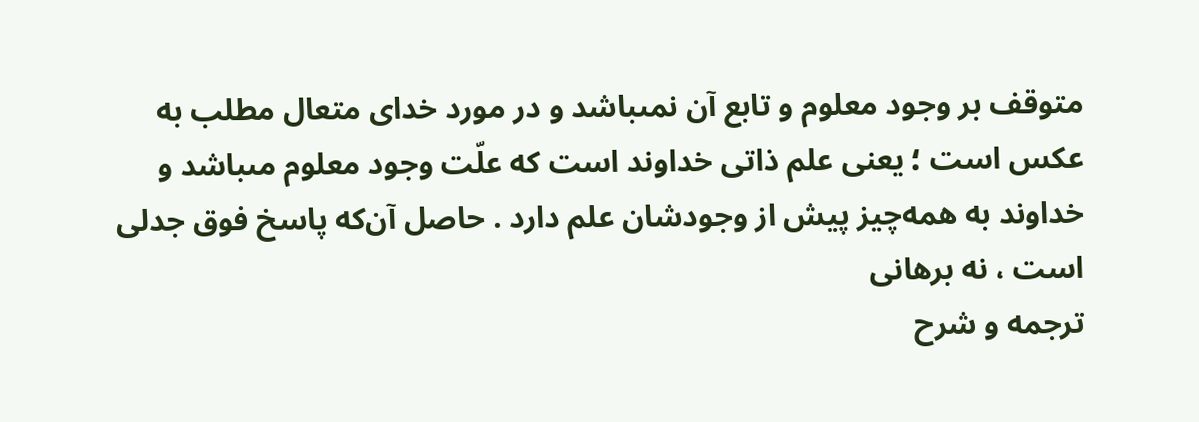متوقف بر وجود معلوم و تابع آن نمىباشد و در مورد خداى متعال مطلب به عكس است ؛ يعنى علم ذاتى خداوند است كه علّت وجود معلوم مىباشد و خداوند به همه‌چيز پيش از وجودشان علم دارد . حاصل آن‌كه پاسخ فوق جدلى است ، نه برهانى
ترجمه و شرح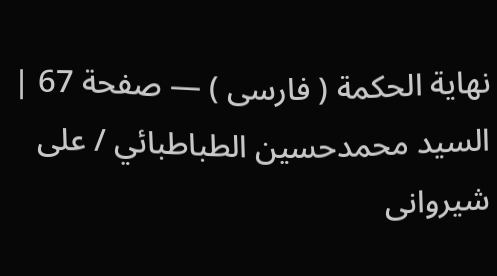نهاية الحكمة ( فارسى ) — صفحة 67 | السيد محمدحسين الطباطبائي / على شيروانى